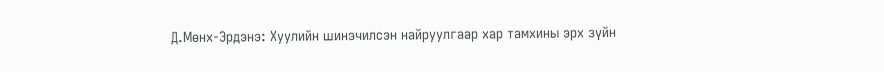Д.Мөнх-Эрдэнэ: Хуулийн шинэчилсэн найруулгаар хар тамхины эрх зүйн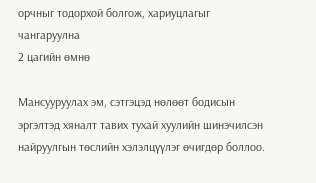орчныг тодорхой болгож, хариуцлагыг чангаруулна
2 цагийн өмнө

Мансууруулах эм, сэтгэцэд нөлөөт бодисын эргэлтэд хяналт тавих тухай хуулийн шинэчилсэн найруулгын төслийн хэлэлцүүлэг өчигдөр боллоо.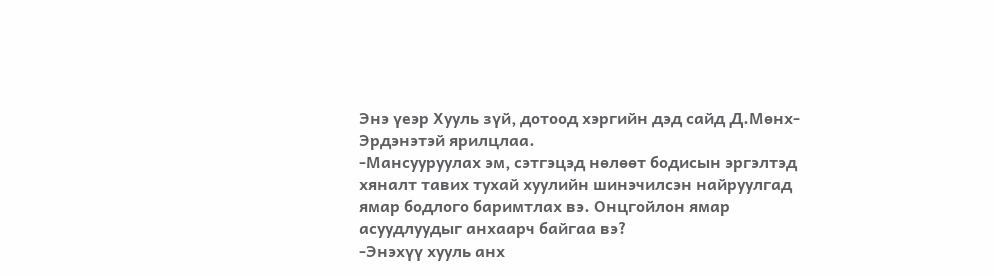Энэ үеэр Хууль зүй, дотоод хэргийн дэд сайд Д.Мөнх- Эрдэнэтэй ярилцлаа.
-Мансууруулах эм, сэтгэцэд нөлөөт бодисын эргэлтэд хяналт тавих тухай хуулийн шинэчилсэн найруулгад ямар бодлого баримтлах вэ. Онцгойлон ямар асуудлуудыг анхаарч байгаа вэ?
-Энэхүү хууль анх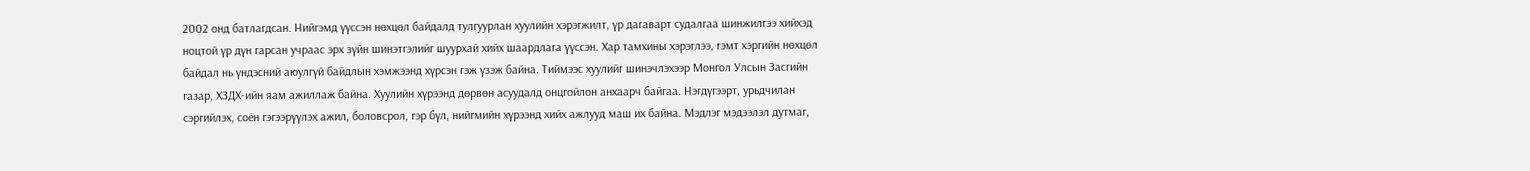2002 онд батлагдсан. Нийгэмд үүссэн нөхцөл байдалд тулгуурлан хуулийн хэрэгжилт, үр дагаварт судалгаа шинжилгээ хийхэд ноцтой үр дүн гарсан учраас эрх зүйн шинэтгэлийг шуурхай хийх шаардлага үүссэн. Хар тамхины хэрэглээ, гэмт хэргийн нөхцөл байдал нь үндэсний аюулгүй байдлын хэмжээнд хүрсэн гэж үзэж байна. Тиймээс хуулийг шинэчлэхээр Монгол Улсын Засгийн газар, ХЗДХ-ийн яам ажиллаж байна. Хуулийн хүрээнд дөрвөн асуудалд онцгойлон анхаарч байгаа. Нэгдүгээрт, урьдчилан сэргийлэх, соён гэгээрүүлэх ажил, боловсрол, гэр бүл, нийгмийн хүрээнд хийх ажлууд маш их байна. Мэдлэг мэдээлэл дутмаг,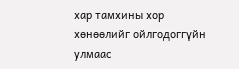хар тамхины хор хөнөөлийг ойлгодоггүйн улмаас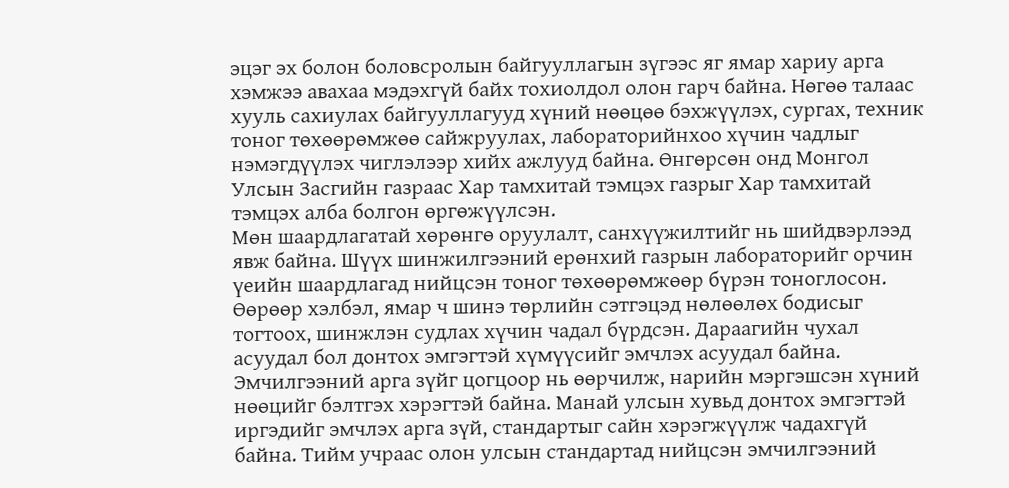эцэг эх болон боловсролын байгууллагын зүгээс яг ямар хариу арга хэмжээ авахаа мэдэхгүй байх тохиолдол олон гарч байна. Нөгөө талаас хууль сахиулах байгууллагууд хүний нөөцөө бэхжүүлэх, сургах, техник тоног төхөөрөмжөө сайжруулах, лабораторийнхоо хүчин чадлыг нэмэгдүүлэх чиглэлээр хийх ажлууд байна. Өнгөрсөн онд Монгол Улсын Засгийн газраас Хар тамхитай тэмцэх газрыг Хар тамхитай тэмцэх алба болгон өргөжүүлсэн.
Мөн шаардлагатай хөрөнгө оруулалт, санхүүжилтийг нь шийдвэрлээд явж байна. Шүүх шинжилгээний ерөнхий газрын лабораторийг орчин үеийн шаардлагад нийцсэн тоног төхөөрөмжөөр бүрэн тоноглосон. Өөрөөр хэлбэл, ямар ч шинэ төрлийн сэтгэцэд нөлөөлөх бодисыг тогтоох, шинжлэн судлах хүчин чадал бүрдсэн. Дараагийн чухал асуудал бол донтох эмгэгтэй хүмүүсийг эмчлэх асуудал байна. Эмчилгээний арга зүйг цогцоор нь өөрчилж, нарийн мэргэшсэн хүний нөөцийг бэлтгэх хэрэгтэй байна. Манай улсын хувьд донтох эмгэгтэй иргэдийг эмчлэх арга зүй, стандартыг сайн хэрэгжүүлж чадахгүй байна. Тийм учраас олон улсын стандартад нийцсэн эмчилгээний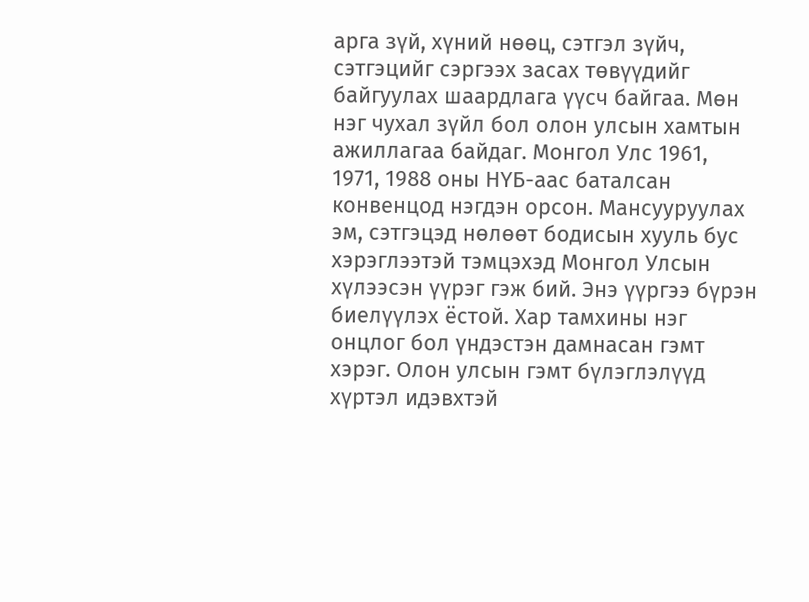арга зүй, хүний нөөц, сэтгэл зүйч, сэтгэцийг сэргээх засах төвүүдийг байгуулах шаардлага үүсч байгаа. Мөн нэг чухал зүйл бол олон улсын хамтын ажиллагаа байдаг. Монгол Улс 1961, 1971, 1988 оны НҮБ-аас баталсан конвенцод нэгдэн орсон. Мансууруулах эм, сэтгэцэд нөлөөт бодисын хууль бус хэрэглээтэй тэмцэхэд Монгол Улсын хүлээсэн үүрэг гэж бий. Энэ үүргээ бүрэн биелүүлэх ёстой. Хар тамхины нэг онцлог бол үндэстэн дамнасан гэмт хэрэг. Олон улсын гэмт бүлэглэлүүд хүртэл идэвхтэй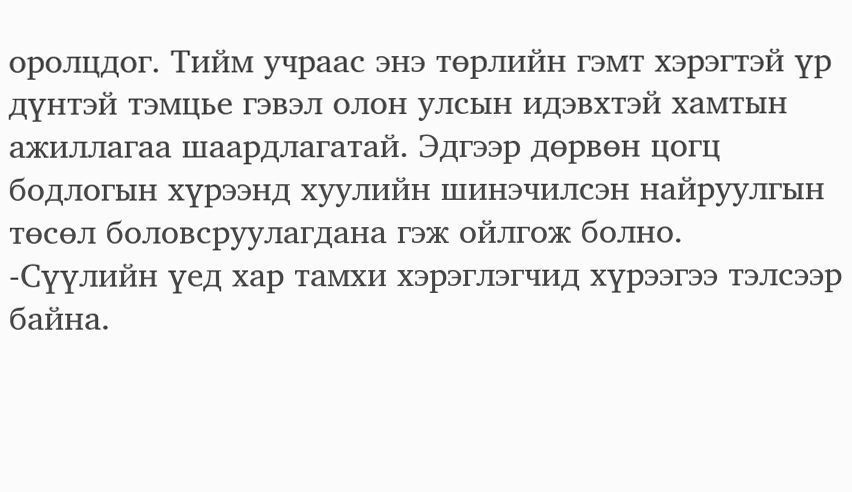оролцдог. Тийм учраас энэ төрлийн гэмт хэрэгтэй үр дүнтэй тэмцье гэвэл олон улсын идэвхтэй хамтын ажиллагаа шаардлагатай. Эдгээр дөрвөн цогц бодлогын хүрээнд хуулийн шинэчилсэн найруулгын төсөл боловсруулагдана гэж ойлгож болно.
-Сүүлийн үед хар тамхи хэрэглэгчид хүрээгээ тэлсээр байна.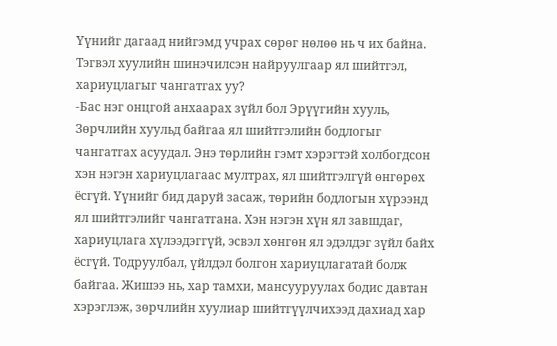Үүнийг дагаад нийгэмд учрах сөрөг нөлөө нь ч их байна. Тэгвэл хуулийн шинэчилсэн найруулгаар ял шийтгэл, хариуцлагыг чангатгах уу?
-Бас нэг онцгой анхаарах зүйл бол Эрүүгийн хууль, Зөрчлийн хуульд байгаа ял шийтгэлийн бодлогыг чангатгах асуудал. Энэ төрлийн гэмт хэрэгтэй холбогдсон хэн нэгэн хариуцлагаас мултрах, ял шийтгэлгүй өнгөрөх ёсгүй. Үүнийг бид даруй засаж, төрийн бодлогын хүрээнд ял шийтгэлийг чангатгана. Хэн нэгэн хүн ял завшдаг, хариуцлага хүлээдэггүй, эсвэл хөнгөн ял эдэлдэг зүйл байх ёсгүй. Тодруулбал, үйлдэл болгон хариуцлагатай болж байгаа. Жишээ нь, хар тамхи, мансууруулах бодис давтан хэрэглэж, зөрчлийн хуулиар шийтгүүлчихээд дахиад хар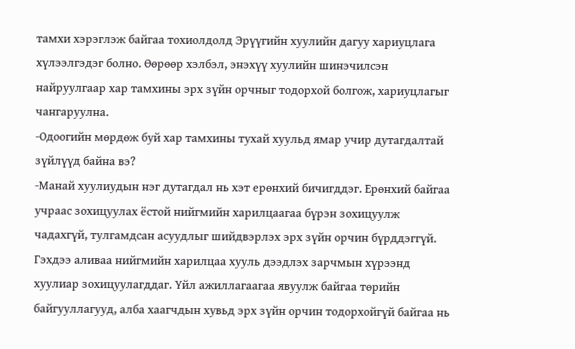тамхи хэрэглэж байгаа тохиолдолд Эрүүгийн хуулийн дагуу хариуцлага хүлээлгэдэг болно. Өөрөөр хэлбэл, энэхүү хуулийн шинэчилсэн найруулгаар хар тамхины эрх зүйн орчныг тодорхой болгож, хариуцлагыг чангаруулна.
-Одоогийн мөрдөж буй хар тамхины тухай хуульд ямар учир дутагдалтай зүйлүүд байна вэ?
-Манай хуулиудын нэг дутагдал нь хэт ерөнхий бичигддэг. Ерөнхий байгаа учраас зохицуулах ёстой нийгмийн харилцаагаа бүрэн зохицуулж чадахгүй, тулгамдсан асуудлыг шийдвэрлэх эрх зүйн орчин бүрддэггүй. Гэхдээ аливаа нийгмийн харилцаа хууль дээдлэх зарчмын хүрээнд хуулиар зохицуулагддаг. Үйл ажиллагаагаа явуулж байгаа төрийн байгууллагууд, алба хаагчдын хувьд эрх зүйн орчин тодорхойгүй байгаа нь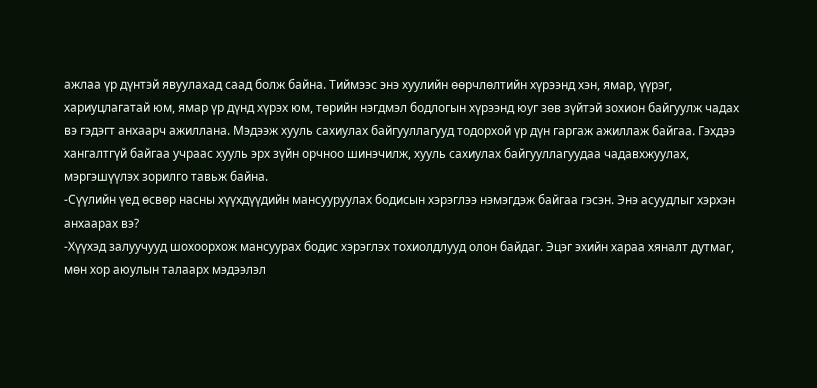ажлаа үр дүнтэй явуулахад саад болж байна. Тиймээс энэ хуулийн өөрчлөлтийн хүрээнд хэн, ямар, үүрэг, хариуцлагатай юм, ямар үр дүнд хүрэх юм, төрийн нэгдмэл бодлогын хүрээнд юуг зөв зүйтэй зохион байгуулж чадах вэ гэдэгт анхаарч ажиллана. Мэдээж хууль сахиулах байгууллагууд тодорхой үр дүн гаргаж ажиллаж байгаа. Гэхдээ хангалтгүй байгаа учраас хууль эрх зүйн орчноо шинэчилж, хууль сахиулах байгууллагуудаа чадавхжуулах, мэргэшүүлэх зорилго тавьж байна.
-Сүүлийн үед өсвөр насны хүүхдүүдийн мансууруулах бодисын хэрэглээ нэмэгдэж байгаа гэсэн. Энэ асуудлыг хэрхэн анхаарах вэ?
-Хүүхэд залуучууд шохоорхож мансуурах бодис хэрэглэх тохиолдлууд олон байдаг. Эцэг эхийн хараа хяналт дутмаг, мөн хор аюулын талаарх мэдээлэл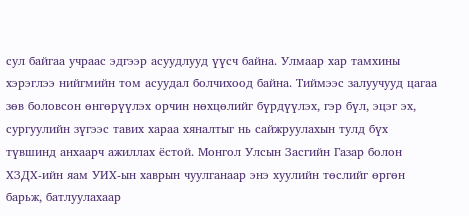сул байгаа учраас эдгээр асуудлууд үүсч байна. Улмаар хар тамхины хэрэглээ нийгмийн том асуудал болчихоод байна. Тиймээс залуучууд цагаа зөв боловсон өнгөрүүлэх орчин нөхцөлийг бүрдүүлэх, гэр бүл, эцэг эх, сургуулийн зүгээс тавих хараа хяналтыг нь сайжруулахын тулд бүх түвшинд анхаарч ажиллах ёстой. Монгол Улсын Засгийн Газар болон ХЗДХ-ийн яам УИХ-ын хаврын чуулганаар энэ хуулийн төслийг өргөн барьж, батлуулахаар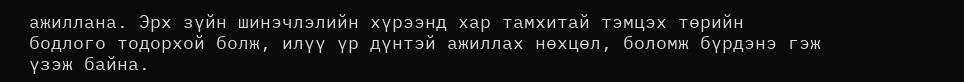ажиллана. Эрх зүйн шинэчлэлийн хүрээнд хар тамхитай тэмцэх төрийн бодлого тодорхой болж, илүү үр дүнтэй ажиллах нөхцөл, боломж бүрдэнэ гэж үзэж байна.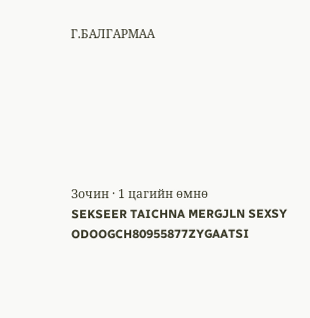Г.БАЛГАРМАА







Зочин · 1 цагийн өмнө
SEKSEER TAICHNA MERGJLN SEXSY ODOOGCH80955877ZYGAATSI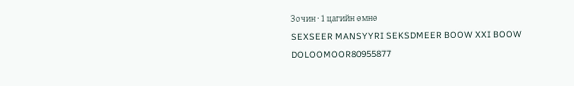Зочин · 1 цагийн өмнө
SEXSEER MANSYYRI SEKSDMEER BOOW XXI BOOW DOLOOMOOR80955877